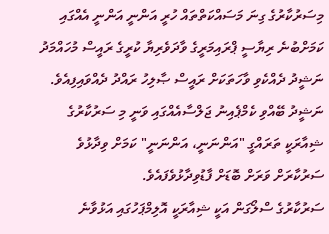މިސަރުކާރުގެ ގިނަ މަސައްކަތްތައް ހުރީ އަންނީ އަންނީ އެއްގައި ކަމަށްބުނެ ރިޔާސީ ޕްރައިމަރީގެ ވާދަވެރިޔާ ކުރީގެ ރައީސް މުހައްމަދު ނަޝީދު ދެއްކެވި ވާހަތަކަށް ރައީސް ޞާލިހު ރައްދު ދެއްވައިފިއެވެ.
ނަޝީދު ބޭއްވި ކެމްޕެއިނު ޖަލްސާއެއްގައި ވަނީ މި ސަރުކާރުގެ ޝިއާރަކީ ތަރައްގީ "އަންނަނީ، އަންނަނީ" ކަމަށް ވިދާޅުވެ ސަރުކާރަށް ވަރަށް ބޮޑަށް ފާޑުވިދާޅުވެފައެވެ.
ސަރުކާރުގެ ސްލޯގަން އަކީ ޝިއާރަކީ އޮލިމްޕަހުގައި އަޅުވާނެ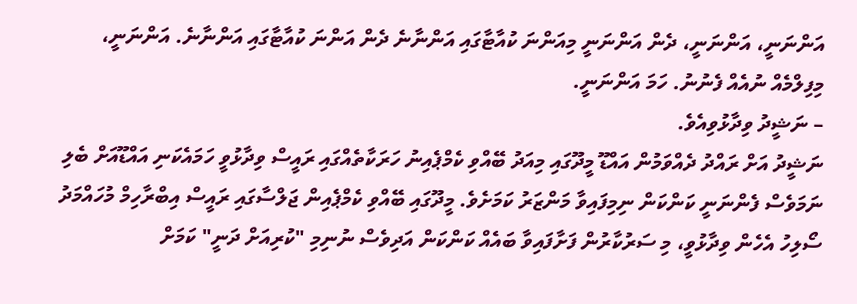އަންނަނީ، އަންނަނީ، ދެން އަންނަނީ މިއަންނަ ކުއާޓާގައި އަންނާނެ ދެން އަންނަ ކުއާޓާގައި އަންނާނެ. އަންނަނީ، މިފިލްމެއް ނުއެއް ފެނުނު. ހަމަ އަންނަނީ.
– ނަޝީދު ވިދާޅުވިއެވެ.
ނަޝީދު އަށް ރައްދު ދެއްވަމުން އައްޑޫ މީދޫގައި މިއަދު ބޭއްވި ކެމްޕެއިނު ހަރަކާތެއްގައި ރައީސް ވިދާޅުވީ ހަމައެކަނި އައްޑޫއަށް ބެލި ނަމަވެސް ފެންނަނީ ކަންކަން ނިމިފައިވާ މަންޒަރު ކަމަށެވެ. މީދޫގައި ބޭއްވި ކެމްޕެއިން ޖަލްސާގައި ރައީސް އިބްރާހިމް މުހައްމަދު ސޯލިހު އެހެން ވިދާޅުވީ، މި ސަރުކާރުން ފަށާފައިވާ ބައެއް ކަންކަން އަދިވެސް ނުނިމި "ކުރިއަށް ދަނީ" ކަމަށް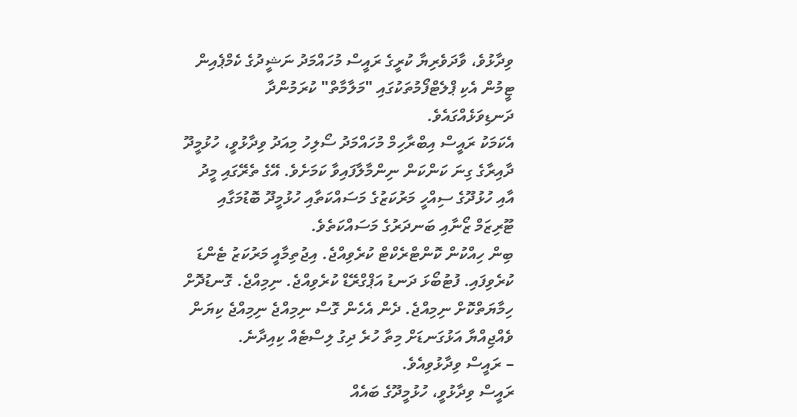ވިދާޅުވެ، ވާދަވެރިޔާ ކުރީގެ ރައީސް މުހައްމަދު ނަޝީދުގެ ކެމްޕެއިން ޓީމުން އެކި ޕްލެޓްފޯމުތަކުގައި "މަލާމާތް" ކުރަމުންދާ ދަނޑިވަޅެއްގައެވެ.
އެކަމަކު ރައީސް އިބްރާހިމް މުހައްމަދު ސޯލިހު މިއަދު ވިދާޅުވީ، ހުޅުމީދޫ ދާއިރާގެ ގިނަ ކަންކަން ނިންމާލާފައިވާ ކަމަށެވެ. އޭގެ ތެރޭގައި މީދު އާއި ހުޅުދޫގެ ސިއްހީ މަރުކަޒުގެ މަސައްކަތާއި ހުޅުމީދޫ ބޮޑުމަގާއި ޓޫރިޒަމް ޒޯނާއި ބަނދަރުގެ މަސައްކަތެވެ.
ބިން ހިއްކުން ކޮންޓްރެކްޓް ކުރެވިއްޖެ. އިޖުތިމާއީ މަރުކަޒު ޓެންޑަ ކުރެވިފައި. ފުޓުބޯޅަ ދަނޑު އަޕްގްރޭޑް ކުރެވިއްޖެ. ނިމިއްޖެ. ގޮނޑުދޮށް ހިމާޔަތްކޮށް ނިމިއްޖެ. ދެން އެހެން ގޮސް ނިމިއްޖެ ނިމިއްޖެ ކިޔަން ވެއްޖިއްޔާ އަޅުގަނޑަށް މިތާ ހުރެ ދިގު ލިސްޓެއް ކިއިދާނެ.
– ރައީސް ވިދާޅުވިއެވެ.
ރައީސް ވިދާޅުވީ، ހުޅުމީދޫގެ ބައެއް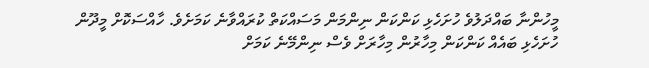މީހުންނާ ބައްދަލުވެ ހުށަހެޅި ކަންކަން ނިންމަން މަސައްކަތް ކުރައްވާނެ ކަމަށެވެ. ހާއްސަކޮށް މީދޫން ހުށަހެޅި ބައެއް ކަންކަން މިހާރުން މިހާރަށް ވެސް ނިންމޭނެ ކަމަށް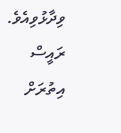ވިދާޅުވިއެވެ. ރައީސް އިތުރަށް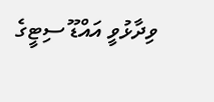ވިދާޅުވީ އައްޑޫ ސިޓީގެ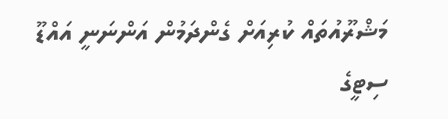މަޝްރޫއުތައް ކުރިއަށް ގެންދަމުން އަންނަނީ އައްޑޫ ސިޓީގެ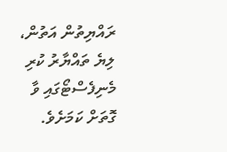ރައްޔިތުން އަތުން، ލިޔެ ތައްޔާރު ކުރި މެނިފެސްޓޯގައި ވާ ގޮތަށް ކަމަށެވެ.